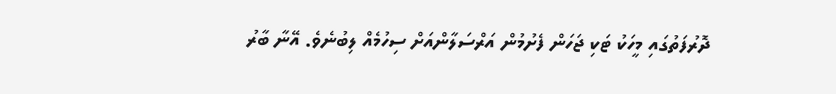ދޮރުފަތުގައި މީހަކު ޓަކި ޖަހަން ފެށުމުން އަރްސަލާންއަށް ސިހުމެއް ލިބުނެވެ. އޭނާ ބާރު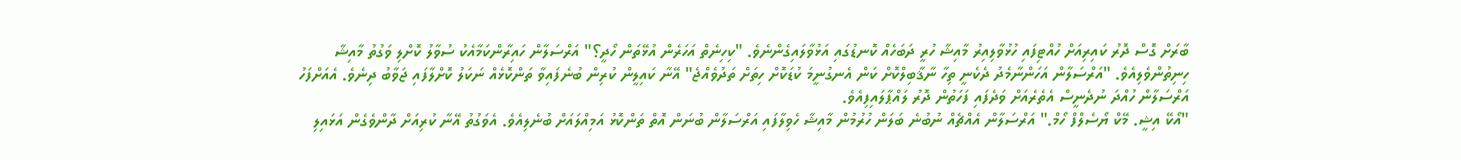ބާރަށް ގޮސް ދޮރު ކައިރިއަށް ހުއްޓިފައި ހުޅުވާލިއިރު މާއިޝާ ހުރީ ދަބަހެއް ކޮނޑުގައި އަޅުވާލައިގެންނެވެ. "ކިހިނެތް އަހަރެން އުޅޭތަން ހޯދީ؟" އަރްސަލާން ހައިރާންކަމާއެކު ސުވާލު ކޮށްލި ވަގުތު މާއިޝާ ހިނިތުންވެލިއެވެ. "އަރްސަލާން އަހަންނާމެދު ދެކެނީ ތިހާ ނާޤާބިލްކޮށް ކަން އެނގުނީމަ ކުޑަކޮށް ހިތަށް ތަދުވެއްޖެ" އޭނާ ކައިލީން ކުރިން ބުނެފައިވާ ތަންކޮޅެއް ނަކަލު ކޮށްލާފައި ޖަވާބު ދިނެވެ. އެއަށްފަހު އަރްސަލާން ހުއްދަ ނުދެނީސް އެތެރެއަށް ވަދެފައި ފަހަތުން ދޮރު ލައްޕާލައިފިއެވެ.
"އޯކޭ އިޝީ. މޭކް ޔޯސެލްފް ހޯމް." އަރްސަލާން އެއްޗެއް ނުބުނެ ބަލަން ހުރުމުން މާއިޝާ ހެވިލާފައި އަރްސަލާން ބުނަން އޮތް ތަންކޮޅު އަމިއްލައަށް ބުނެލިއެވެ. އެވަގުތު އޭނާ ކުރިއަށް ދާންވެގެން އަޅައިލި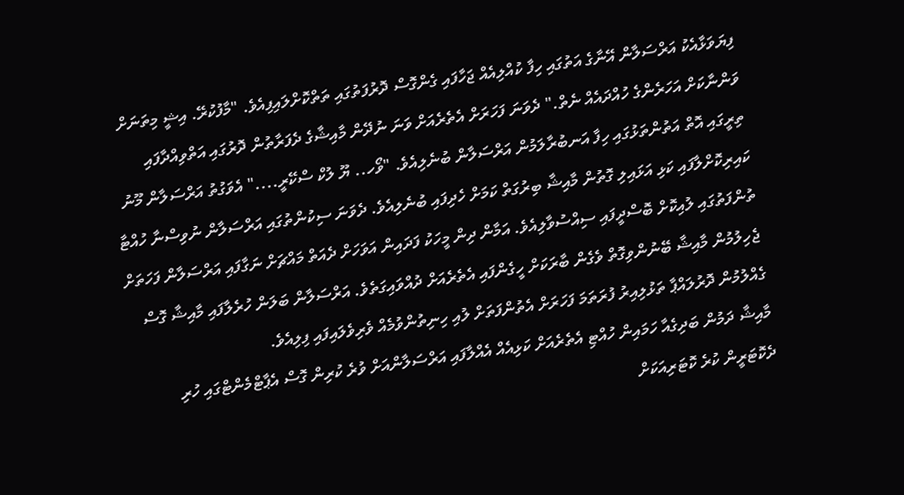ފިޔަވަޅާއެކު އަރްސަލާން އޭނާގެ އަތުގައި ހިފާ ކުއްލިއެއް ޖަހާފައި ގެންގޮސް ދޮރުފަތުގައި ތަތްކޮށްލައިފިއެވެ. "މާފުކުރޭ. އިޝީ މިތަނަށް ވަންނާކަށް އަހަރެންގެ ހުއްދައެއް ނެތް." ދެވަނަ ފަހަރަށް އެތެރެއަށް ވަނަ ނުދޭން މާއިޝާގެ ދެފަރާތުން ދޮރުގައި އަތްވިއްދާފައި ތިރީގައި އޮތް އަތުންތަޅުގައި ހިފާ އަނބުރާލަމުން އަރްސަލާން ބުނެލިއެވެ. "ވޯހ.. ޔޫ ލުކް ސްކޭރީ...." އެވަގުތު އަރްސަލާން މޫނު ކައިރިކޮށްލާފައި ކަޅި އަޅައިލި ގޮތުން މާއިޝާ ބިރުގަތް ކަމަށް ހެދިފައި ބުނެލިއެވެ. ދެވަނަ ސިކުންތުގައި އަރްސަލާން ނުވިސްނާ ހުއްޓާ ތުންފަތުގައި ލުއިކޮށް ބޮސްދީފައި ސިއްސުވާލިއެވެ. އަމާން ދިން މީހަކު ފަދައިން އަވަހަށް ދެއަތް މައްޗަށް ނަގާފައި އަރްސަލާން ފަހަތަށް ޖެހިލުމުން މާއިޝާ ބޭނުންވިގޮތް ވެގެން ބާރަކަށް ހީގެންފައި އެތެރެއަށް ދުއްވައިގަތެވެ. އަރްސަލާން ބަލަން ހުރެލާފައި މާއިޝާ ގޮސް ގެއްލުމުން ދޮރުލައްޕާ ތަޅުލިއިރު ފުރަތަމަ ފަހަރަށް އެތުންފަތަށް ލުއި ހިނިތުންވުމެއް ވެރިވެލައިފައި ފިލިއެވެ.
މާއިޝާ ދަމުން ބަދިގެއާ ހަމައިން ހުއްޓި އެތެރެއަށް ކަޅިއެއް އެއްލާފައި އަރްސަލާންއަށް ވުރެ ކުރިން ގޮސް އެޕާޓްމެންޓްގައި ހުރި ދެކޮޓަރީން ކުރެ ކޮޓަރިއަކަށް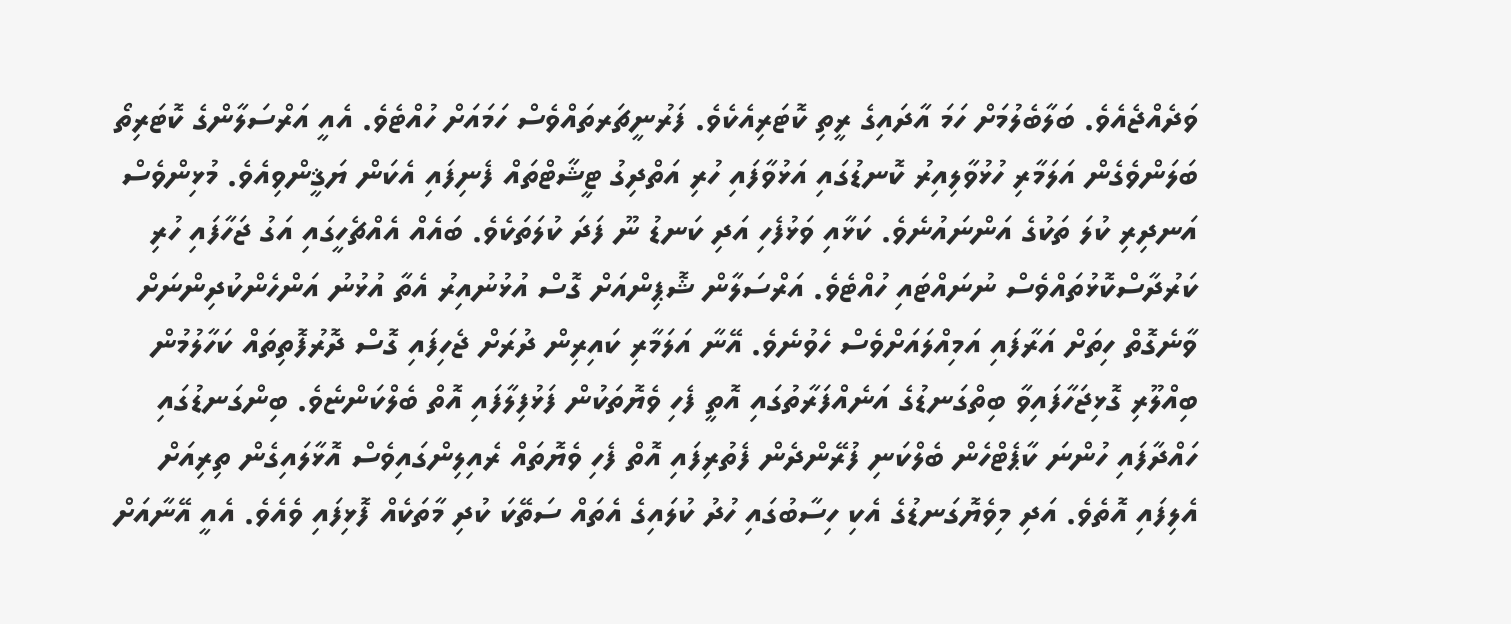ވަދެއްޖެއެވެ. ބަލާބެލުމަށް ހަމަ އާދައިގެ ރީތި ކޮޓަރިއެކެވެ. ފަރުނީޗަރތައްވެސް ހަމައަށް ހުއްޓެވެ. އެއީ އަރްސަލާންގެ ކޮޓަރިތޯ ބަލަންވެގެން އަލަމާރި ހުޅުވާލިއިރު ކޮނޑުގައި އަޅުވާފައި ހުރި އަތްދިގު ޓީޝާޓްތައް ފެނިފައި އެކަން ޔަޤީންވިއެވެ. މުޅިންވެސް އަނދިރި ކުލަ ތަކުގެ އަންނައުނެވެ. ކަޅާއި ވަޅުފެހި އަދި ކަނޑު ނޫ ފަދަ ކުލަތަކެވެ. ބައެއް އެއްޗެހީގައި އަގު ޖަހާފައި ހުރި ކަރުދާސްކޮޅުތައްވެސް ނުނައްޓައި ހުއްޓެވެ. އަރްސަލާން ޝޮޕިންއަށް ގޮސް އުޅުނުއިރު އެތާ އުޅުނު އަންހެންކުދިންނަށް ވާނެގޮތް ހިތަށް އަރާފައި އަމިއްލައަށްވެސް ހެވުނެވެ. އޭނާ އަލަމާރި ކައިރިން ދުރަށް ޖެހިފައި ގޮސް ދޮރުފޮތިތައް ކަހާލުމުން ބިއްލޫރި ގޮޅިޖަހާފައިވާ ބިތްގަނޑުގެ އަނެއްފަރާތުގައި އޮތީ ފެހި ވެޔޮތަކުން ފަޅުފިލާފައި އޮތް ބެލްކަންޏެވެ. ބިންގަނޑުގައި ހައްދާފައި ހުންނަ ކާޕެޓްހެން ބެލްކަނި ފުރޭންދެން ފެތުރިފައި އޮތް ފެހި ވެޔޮތައް ރެއިލިންގައިވެސް އޮޅާލައިގެން ތިރިއަށް އެލިފައި އޮތެވެ. އަދި މިވެޔޮގަނޑުގެ އެކި ހިސާބުގައި ހުދު ކުލައިގެ އެތައް ސަތޭކަ ކުދި މާތަކެއް ފޮޅިފައި ވެއެވެ. އެއީ އޭނާއަށް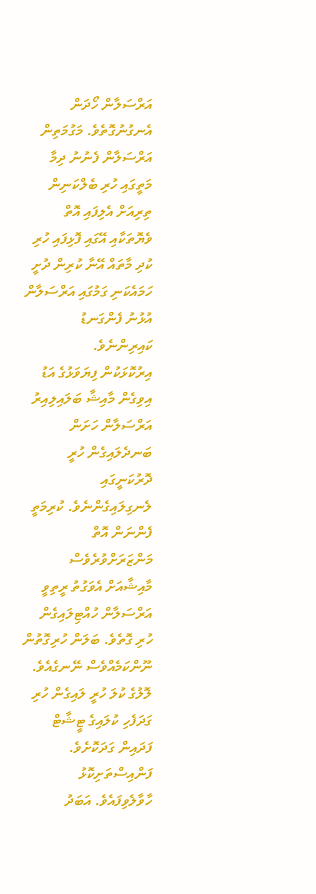އަރްސަލާން ހޯދަން އެނގުނުގޮތެވެ. މަގުމަތިން އަރްސަލާން ފެނުނު ދިމާ މަތީގައި ހުރި ބެލްކަނިން ތިރިއަށް އެލިފައި އޮތް ވެޔޮތަކާއި އޭގައި ފޮޅިފައި ހުރި ކުދި މާތައް އޭނާ ކުރިން ދުށީ ހަމައެކަނި ގަމުގައި އަރްސަލާން އުޅުނު ފެންގަނޑު ކައިރިންނެވެ.
އިރުކޮޅަކުން ފިޔަވަޅުގެ އަޑު އިވިގެން މާއިޝާ ބަލައިލިއިރު އަރްސަލާން ހަށަން ބަނދެލައިގެން ހުރީ ދޮރުކަނީގައި ލެނގިލައިގެންނެވެ. ކުރިމަތީ ފެންނަން އޮތް މަންޒަރަށްވުރެވެސް މާއިޝާއަށް އެވަގުތު ރީތިވީ އަރްސަލާން ހުއްޓިލައިގެން ހުރި ގޮތެވެ. ބަލަން ހުރިގޮތުން ނޫންކަމެއްވެސް ނޭނގެއެވެ. ލޮލުގެ ކުލަ ހުރީ ލައިގެން ހުރި ގަދަފެހި ކުލައިގެ ޓީޝާޓް ފަދައިން ގަދަކޮށެވެ. ފަންއިސްތަށިކޮޅު ހާވާލެވިފައެވެ. އަބަދު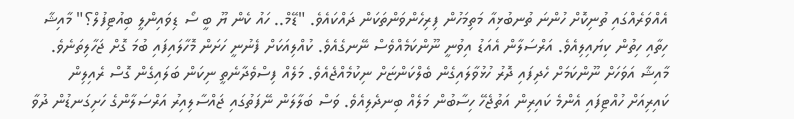އެއްވަރެއްގައި ތުނިކޮށް ހުންނަ ތުނބުޅިއާ މަތިމަހުން ފިރިހެންވަންތަކަން ދައްކައެވެ. "ޑޭމް.. ހައު ކެން ޔޫ ބީ ސޯ ޑިވައިންލީ ބިއުޓިފުލް؟" މާއިޝާ ހިތާއި ހިތުން ކިޔައިލިއެވެ. އަރްސަލާން އެއަޑު އިވުނީ ނޫންކަމެއްވެސް ނޭނގެއެވެ. ކުއްލިއަކަށް ފެނުނީ ހަށަން މޮހާލައިފައި ބުމަ ގޮށް ޖަހާލިތަނެވެ. މާއިޝާ އަވަހަށް ނޫންކަމަށް ހެދިފައި ދޮރު ހުޅުވާލައިގެން ބެލްކަންޏަށް ނިކުމެއްޖެއެވެ. މަލެއް ފިސްވެދާނެތީ ނިކަން ބަލައިގެން ގޮސް ރެއިލިން ކައިރިއަށް ހުއްޓިފައި އެންމެ ކައިރިން އަތުޖެހޭ ހިސާބުން މަލެއް ބިނދެލިއެވެ. ވަސް ބަލާލަން ނޭފަތުގައި ޖައްސާލިއިރު އަރްސަލާންގެ ހަށިގަނޑުން ދުވާ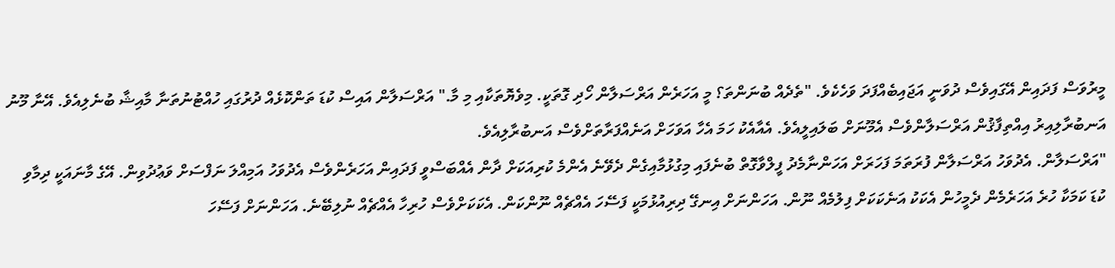މީރުވަސް ފަދައިން އޭގައިވެސް ދުވަނީ އަޖައިބެއްފަދަ ވަހެކެވެ. "ތެދެއް ބުނަންތަ؟ މީ އަހަރެން އަރްސަލާން ހޯދި ގޮތަކީ. މިވެޔޮތަކާއި މި މާ." އަރްސަލާން އައިސް ކުޑަ ތަންކޮޅެއް ދުރުގައި ހުއްޓުނުތަނާ މާއިޝާ ބުނެލިއެވެ. އޭނާ މޫނު އަނބުރާލިއިރު އިއްތިފާޤުން އަރްސަލާންވެސް އެމޫނަށް ބަލައިލީއެވެ. އެއާއެކު ހަމަ އެހާ އަވަހަށް އަނެއްފަރާތަށްވެސް އަނބުރާލިއެވެ.
"އަރްސަލާން. އެދުވަހު އަރްސަލާން ފުރަތަމަ ފަހަރަށް އަހަންނާމެދު ފީލްވާގޮތް ބުނެފައި މިގުޅުމާއިގެން ދެވޭނެ އެންމެ ކުރިއަކަށް ދާން އެއްބަސްވީ ފަދައިން އަހަރެންވެސް އެދުވަހު އަމިއްލަ ނަފްސަށް ވަޢުދުވިން. އޭގެ މާނައަކީ ދިމާވި ކުޑަ ކަމަކާ ހުރެ އަހަރެމެން ދެމީހުން އެކަކު އަނެކަކަށް ފިލުމެއް ނޫން. އަހަންނަށް އިނގޭ ދިރިއުޅުމަކީ ފަސޭހަ އެއްޗެއް ނޫންކަން. އެކަކަށްވެސް ހުރިހާ އެއްޗެއް ނުލިބޭނެ. އަހަންނަށް ފަސޭހަ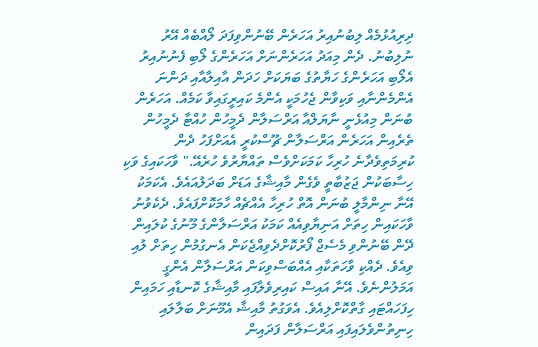ދިރިއުޅުމެއް ލިބުނުއިރު އަހަރެން ބޭނުންވިފަދަ ލޯއްބެއް އޭރު ނުލިބުނު. ދެން މިއަދު އަހަރެންނަށް އަހަރެންގެ ލޯބި ފެނުނުއިރު އެލޯބި އަހަރެންގެ ހަޔާތުގެ ބަޔަކަށް ހަދަން އާއިލާއާއި ދަންނަ އެންމެންނާއި ވަކިވާން ޖެހުމަކީ އެންމެ ކައިރީގައިވާ ކަމެއް. އަހަރެން ބުނަން މިއުޅެނީ ނާޔަލްއާ އަރްސަލާން ދެމީހުން ހުއްޓާ ދެމީހުން ތެރެއިން އަހަރެން އަރްސަލާން ޗޫސްކުރީ އެއަށްފަހު ދެން ކުރިމަތިވެދާނެ ހުރިހާ ކަމަކަށްވެސް ތައްޔާރުވެ ހުރެއޭ." ވާހަކައިގެ ވަކި ހިސާބަކުން ޖަޒުބާތީ ވެގެން މާއިޝާގެ އަޑަށް ބަދަލުއައެވެ. އެކަމަކު އޭނާ ނިންމާލީ ބުނަން އޮތް ހުރިހާ އެއްޗެއް ހާމަކޮށްފައެވެ. ދެކެވުނު ވާހަކައިން ހިތަށް އަނިޔާވިއެއް ކަމަކު އަރްސަލާންގެ މޫނުގެ ކުލައިން ދޭން ބޭނުންވި މެސެޖް ފޯރުކޮށްދެވިއްޖެކަން އެނގުމުން ހިތަށް ލުއި ވިއެވެ. ދެއްކި ވާހަތަކާއި އެއްބަސްވިކަން އަރްސަލާން އެންގީ އަމަލުންނެވެ. އޭނާ އައިސް ކައިރިވެލާފައި މާއިޝާގެ ކޮނޑާއި ހަމައިން ހިފަހައްޓައި ގާތްކޮށްލިއެވެ. އެވަގުތު މާއިޝާ އެމޫނަށް ބަލާލައި ހިނިތުންވެލައިފައި އަރްސަލާން ފަދައިން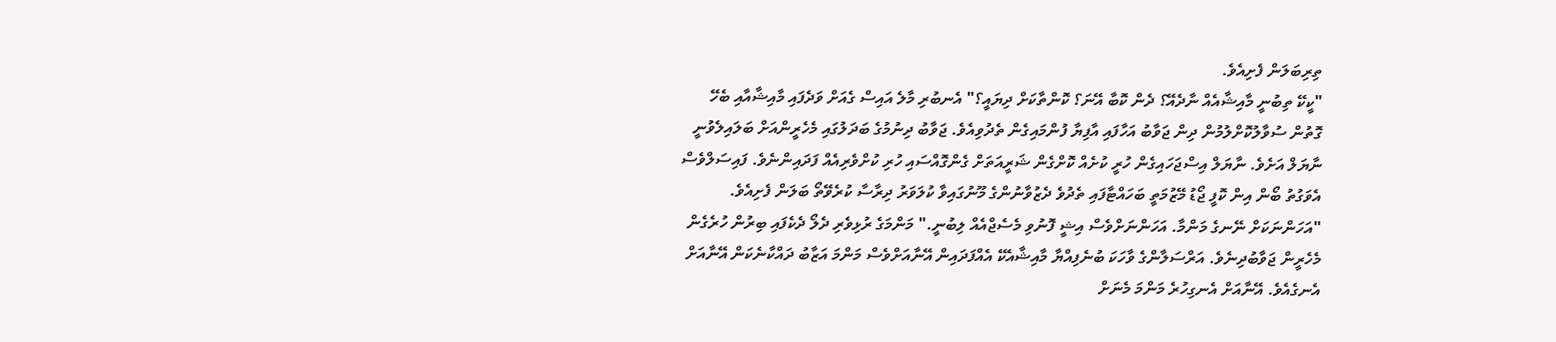ތިރިބަލަން ފެށިއެވެ.
"ކީކޭ ތިބުނީ މާއިޝާއެއް ނާދެއޭ؟ ދެން ކޮބާ އޭނަ؟ ކޮންތާކަށް ދިޔައީ؟" އެނބުރި މާލެ އައިސް ގެއަށް ވަދެފައި މާއިޝާއާއި ބެހޭ ގޮތުން ސުވާލުކޮށްލުމުން ދިން ޖަވާބު އަހާފައި އާފިޔާ ފުންމައިގެން ތެދުވިއެވެ. ޖަވާބު ދިނުމުގެ ބަދަލުގައި މެހެރީންއަށް ބަލައިލެވުނީ ނާޔަލް އަށެވެ. ނާޔަލް އިސްޖަހައިގެން ހުރީ ކުށެއް ކޮށްގެން ޝަރީއަތަށް ގެންގޮއްސައި ހުރި ކުށްވެރިއެއް ފަދައިންނެވެ. ފައިސަލްވެސް އެވަގުތު ބޯން އިން ކޮފީ ޖޯޑު މޭޒުމަތީ ބަހައްޓާފައި ތެދުވެ ދެޒުވާނުންގެ މޫނުގައިވާ ކުލަވަރު ދިރާސާ ކުރެވޭތޯ ބަލަން ފެށިއެވެ. "އަހަންނަކަށް ނޭނގެ މަންމާ. އަހަންނަށްވެސް އިޝީ ފޮނުވި މެސެޖްއެއް ލިބުނީ." މަންމަގެ ރުޅިވެރި ދެލޯ ދެކެފައި ބިރުން ހުރެގެން މެހެރީން ޖަވާބުދިނެވެ. އަރްސަލާންގެ ވާހަކަ ބުނެފިއްޔާ މާއިޝާއެކޭ އެއްފަދައިން އޭނާއަށްވެސް މަންމަ އަޒާބު ދައްކާނެކަން އޭނާއަށް އެނގެއެވެ. އޭނާއަށް އެނގިހުރެ މަންމަ މެނަށް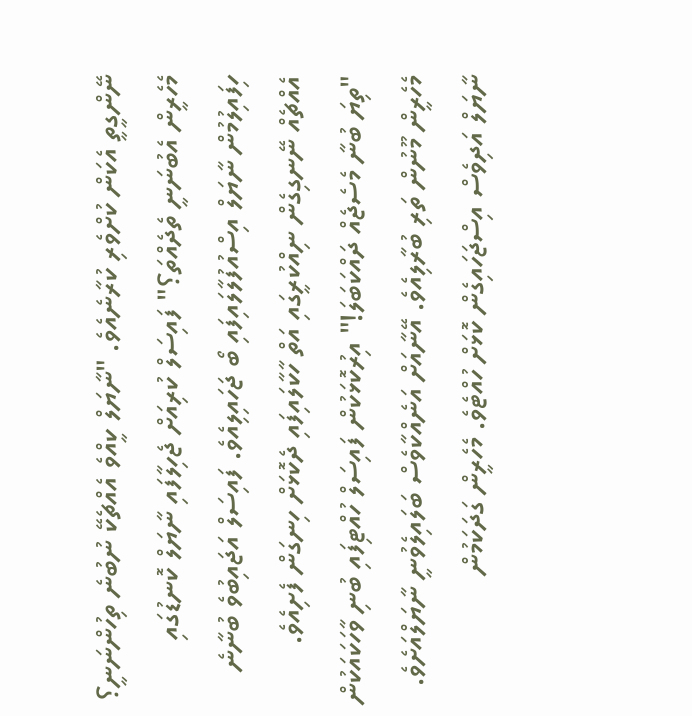ނޭންގީތީ އެކަން ކުށްވެރި ކުރާނެއެވެ. "ނާޔަލް ކީއްވެ އެއްޗެކޭ ނުބުނެ ތިހުންނަނީ؟ މެހެރީން އެބުނަނީ ތެދެއްތަ؟" ފައިސަލް ކުރިއަށް ޖެހިލާފައި ނާޔަލް ކޮނޑުގައި ހިފައިލުމުން ނާޔަލް އިސްއުފުލާލައިފައި ބޯ ޖަހައިލިއެވެ. ފައިސަލް އަޖައިބުވެ ބުނާނެ އެއްޗެއް ނޭނގިގެން ނިއްކުރީގައި އަތް ހާކާލައިފައި ދެކޮޅަށް ހިނގަން ފެށިއެވެ.
"ތިޔަ ބުނާ މެސެޖެއް ދައްކަބަލަ!" އިރުކޮޅަކުން ފައިސަލް ހުއްޓިފައި ބުނި ވާހަކައަކުން މެހެރީން މޫނުން ތަރި ބުރާލިއެވެ. އޭނާއަށް އަނެއްކާވެސް ބަލައިލެވުނީ ނާޔަލްއަށެވެ. ނާޔަލް އަދިވެސް އިސްޖަހައިގެން ކޮޅަށް ހުއްޓެވެ. މެހެރީން ގަދަކަމުން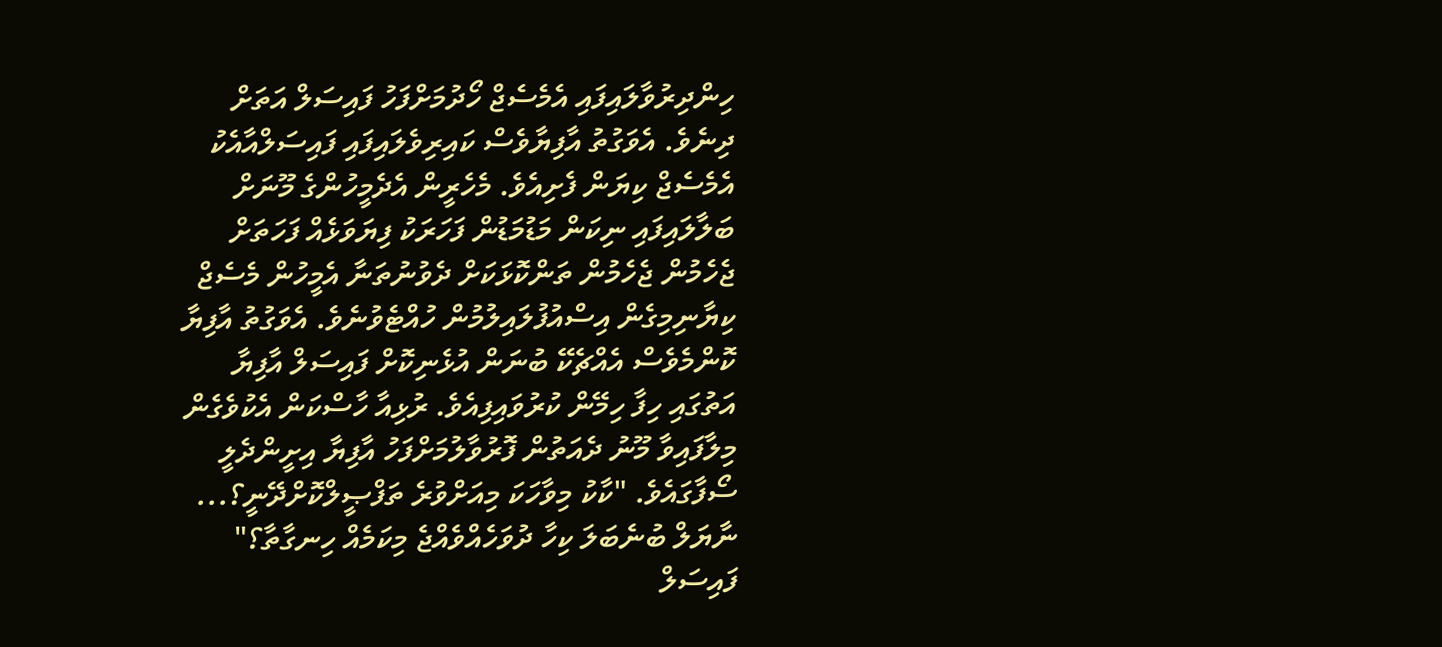ހިންދިރުވާލައިފައި އެމެސެޖް ހޯދުމަށްފަހު ފައިސަލް އަތަށް ދިނެވެ. އެވަގުތު އާފިޔާވެސް ކައިރިވެލައިފައި ފައިސަލްއާއެކު އެމެސެޖް ކިޔަން ފެށިއެވެ. މެހެރީން އެދެމީހުންގެ މޫނަށް ބަލާލައިފައި ނިކަން މަޑުމަޑުން ފަހަރަކު ފިޔަވަޅެއް ފަހަތަށް ޖެހެމުން ޖެހެމުން ތަންކޮޅަކަށް ދެވުނުތަނާ އެމީހުން މެސެޖް ކިޔާނިމިގެން އިސްއުފުލައިލުމުން ހުއްޓެވުނެވެ. އެވަގުތު އާފިޔާ ކޮންމެވެސް އެއްޗެކޭ ބުނަން އުޅެނިކޮށް ފައިސަލް އާފިޔާ އަތުގައި ހިފާ ހިމޭން ކުރުވައިފިއެވެ. ރުޅިއާ ހާސްކަން އެކުވެގެން މިލާފައިވާ މޫނު ދެއަތުން ފޮރުވާލުމަށްފަހު އާފިޔާ އިށީންދެލީ ސޯފާގައެވެ. "ކާކު މިވާހަކަ މިއަށްވުރެ ތަފްޞީލްކޮށްދޭނީ؟... ނާޔަލް ބުނެބަލަ ކިހާ ދުވަހެއްވެއްޖެ މިކަމެއް ހިނގާތާ؟" ފައިސަލް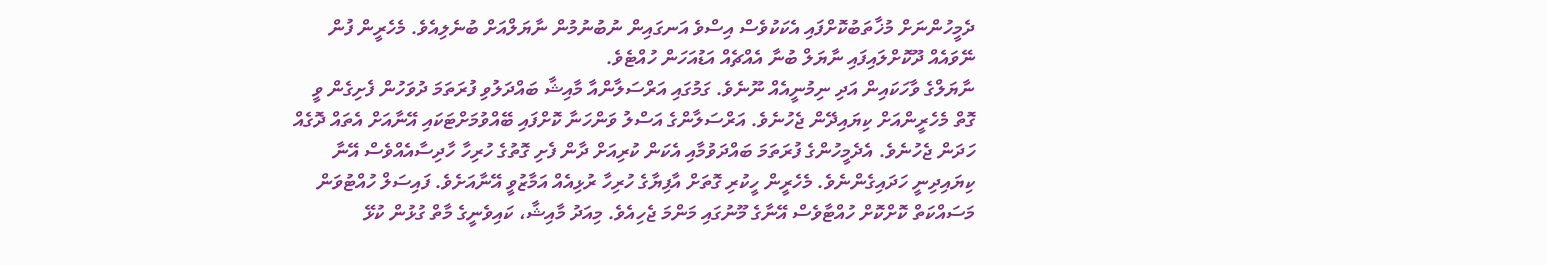ދެމީހުންނަށް މުޚާތަބުކޮށްފައި އެކަކުވެސް އިސްވެ އަނގައިން ނުބުނުމުން ނާޔަލްއަށް ބުނެލިއެވެ. މެހެރީން ފުން ނޭވައެއް ދޫކޮށްލައިފައި ނާޔަލް ބުނާ އެއްޗެއް އަޑުއަހަން ހުއްޓެވެ.
ނާޔަލްގެ ވާހަކައިން އަދި ނިމުނީއެއް ނޫނެވެ. ގަމުގައި އަރްސަލާންއާ މާއިޝާ ބައްދަލުވި ފުރަތަމަ ދުވަހުން ފެށިގެން ވީ ގޮތް މެހެރީންއަށް ކިޔައިދޭން ޖެހުނެވެ. އަރްސަލާންގެ އަސްލު ވަންހަނާ ކޮށްފައި ބޭއްވުމަށްޓަކައި އޭނާއަށް އެތައް ދޮގެއް ހަދަން ޖެހުނެވެ. އެދެމީހުންގެ ފުރަތަމަ ބައްދަވުމާއި އެކަން ކުރިއަށް ދާން ފެށި ގޮތުގެ ހުރިހާ ހާދިސާއެއްވެސް އޭނާ ކިޔައިދިނީ ހަދައިގެންނެވެ. މެހެރީން ހީކުރި ގޮތަށް އާފިޔާގެ ހުރިހާ ރުޅިއެއް އަމާޒުވީ އޭނާއަށެވެ. ފައިސަލް ހުއްޓުވަން މަސައްކަތް ކޮށްކޮށް ހުއްޓާވެސް އޭނާގެ މޫނުގައި މަންމަ ޖެހިއެވެ. މިއަދު މާއިޝާ، ކައިވެނީގެ މާތް ގުޅުން ކުޅޭ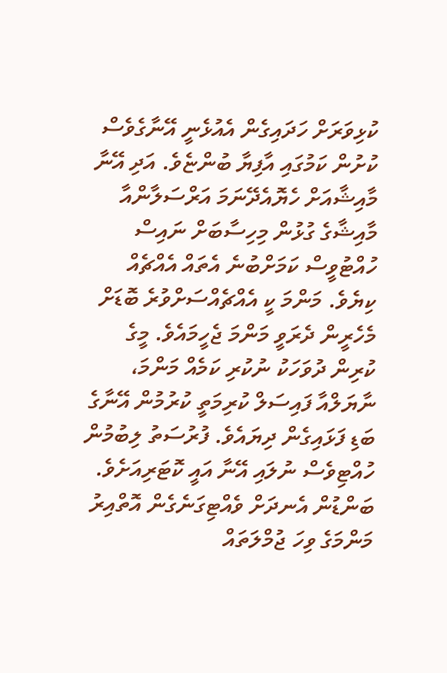ކުޅިވަރަށް ހަދައިގެން އެއުޅެނީ އޭނާގެވެސް ކުށުން ކަމުގައި އާފިޔާ ބުންޏެވެ. އަދި އޭނާ މާއިޝާއަށް ހެޔޮއެދޭނަމަ އަރްސަލާންއާ މާއިޝާގެ ގުޅުން މިހިސާބަށް ނައިސް ހުއްޓުވީސް ކަމަށްބުނެ އެތައް އެއްޗެއް ކިޔެވެ. މަންމަ ކީ އެއްޗެއްސަށްވުރެ ބޮޑަށް މެހެރީން ދެރަވީ މަންމަ ޖެހީމައެވެ. މީގެ ކުރިން ދުވަހަކު ނުކުރި ކަމެއް މަންމަ، ނާޔަލްއާ ފައިސަލް ކުރިމަތީ ކުރުމުން އޭނާގެ ބަޑި ފަޅައިގެން ދިޔައެވެ. ފުރުސަތު ލިބުމުން ހުއްޓިވެސް ނުލައި އޭނާ އައީ ކޮޓަރިއަށެވެ. ބަންޑުން އެނދަށް ވެއްޓިގަނެގެން އޮތްއިރު މަންމަގެ ވިހަ ޖުމްލަތައް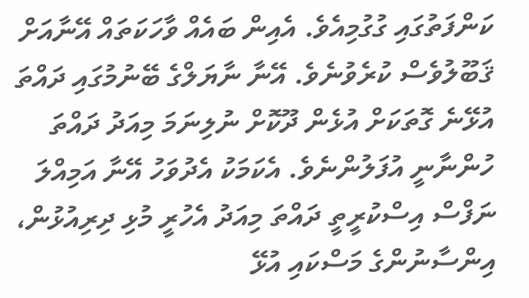ކަންފަތުގައި ގުގުމިއެވެ. އެއިން ބައެއް ވާހަކަތައް އޭނާއަށް ޤަބޫލުވެސް ކުރެވުނެވެ. އޭނާ ނާޔަލްގެ ބޭނުމުގައި ދައްތަ އުޅޭނެ ގޮތަކަށް އުޅެން ދޫކޮށް ނުލިނަމަ މިއަދު ދައްތަ ހުންނާނީ އުފަލުންނެވެ. އެކަމަކު އެދުވަހު އޭނާ އަމިއްލަ ނަފްސް އިސްކުރީތީ ދައްތަ މިއަދު އެހުރީ މުޅި ދިރިއުޅުން، އިންސާނުންގެ މަސްކައި އުޅޭ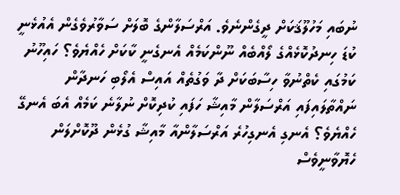ނުބައި މަހުލޫޤަކަށް ދީގެންނެވެ. އަރްސަލާންގެ ބޮލަށް ސަވާރުވެގެން އެއުޅެނީ ކުޑަ ހިނދުކޮޅެއްގެ ލޯއްބެއް ނޫންކަމެއް އެނގެނީ ކާކަށް ހެއްޔެވެ؟ ހައިހޫނު ކަމުގައި ކެތްނުވާ ހިސާބަކަށް ދާ ވަގުތެއް އައިސް އެލޯބި ހަނދާން ނައްތާލައިފައި އަރްސަލާން މާއިޝާ ހަފައި ކުދިކޮށް ނުލާނެ ކަމެއް އެބަ އެނގޭ ހެއްޔެވެ؟ އެނގި އެނގިހުރެ އަރްސަލާންއާ މާއިޝާ ގުޅެން ދޫކޮށްލަން ހެޔޮވާނީވެސް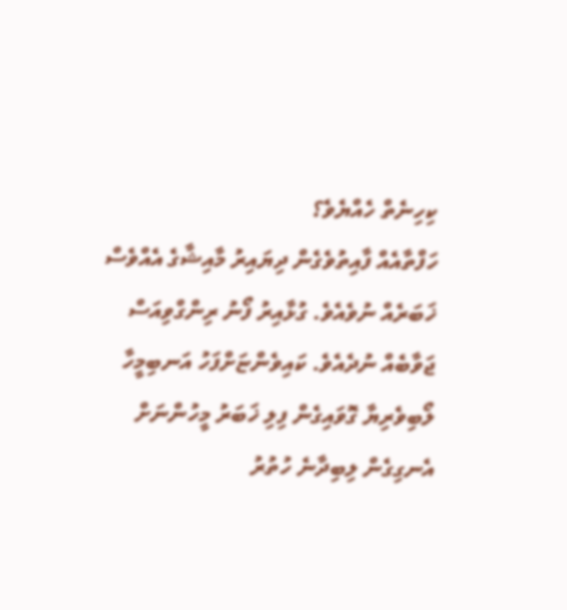ކިހިނެތް ހެއްޔެވެ؟
ހަފްތާއެއް ފާއިތުވެގެން ދިޔައިރު މާއިޝާގެ އެއްވެސް ޚަބަރެއް ނުވެއެވެ. ގުޅާއިރު ފޯނު ރިންގްވިއަސް ޖަވާބެއް ނުދެއެވެ. ކައިވެންޏަށްފަހު އަނބިމީހާ ލޯބިވެރިޔާ ގޮވައިގެން ފިލި ޚަބަރު މީހުންނަށް އެނގިގެން ލިބިދާނެ ހުތުރު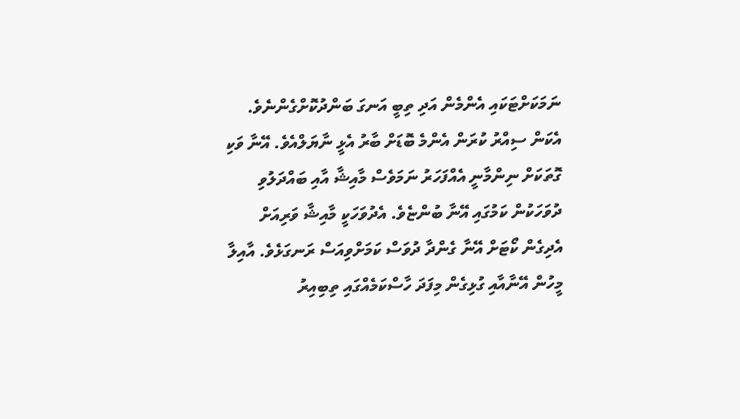ނަމަކަށްޓަކައި އެންމެން އަދި ތިބީ އަނގަ ބަންދުކޮށްގެންނެވެ. އެކަން ސިއްރު ކުރަން އެންމެ ބޮޑަށް ބާރު އެޅީ ނާޔަލްއެވެ. އޭނާ ވަކި ގޮތަކަށް ނިންމާނީ އެއްފަހަރު ނަމަވެސް މާއިޝާ އާއި ބައްދަލުވި ދުވަހަކުން ކަމުގައި އޭނާ ބުންޏެވެ. އެދުވަހަކީ މާއިޝާ ވަރިއަށް އެދިގެން ކޯޓަށް އޭނާ ގެންދާ ދުވަސް ކަމަށްވިއަސް ރަނގަޅެވެ. އާއިލާ މީހުން އޭނާއާއި ގުޅިގެން މިފަދަ ހާސްކަމެއްގައި ތިބިއިރު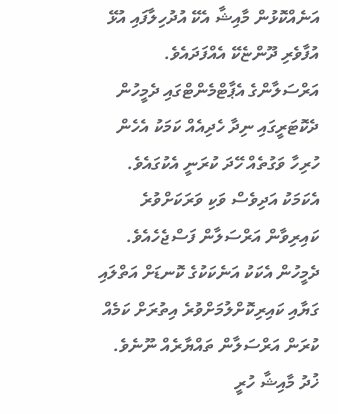އަނެއްކޮޅުން މާއިޝާ އެކޭ އުދުހިލާފައި އުޅޭ އުފާވެރި ދޫންޏެކޭ އެއްފަދައެވެ. އަރްސަލާންގެ އެޕާޓްމެންޓްގައި ދެމީހުން ދެކޮޓަރީގައި ނިދާ ހެދިއެއް ކަމަކު އެހެން ހުރިހާ ވަގުތެއް ހޭދަ ކުރަނީ އެކުގައެވެ. އެކަމަކު އަދިވެސް ވަކި ވަރަކަށްވުރެ ކައިރިވާން އަރްސަލާން ފަސްޖެހެއެވެ. ދެމީހުން އެކަކު އަނެކަކުގެ ކޮނޑަށް އަތްލައި ގަޔާއި ކައިރިކޮށްލުމަށްވުރެ އިތުރަށް ކަމެއް ކުރަން އަރްސަލާން ތައްޔާރެއް ނޫނެވެ. ޚުދު މާއިޝާ ހުރީ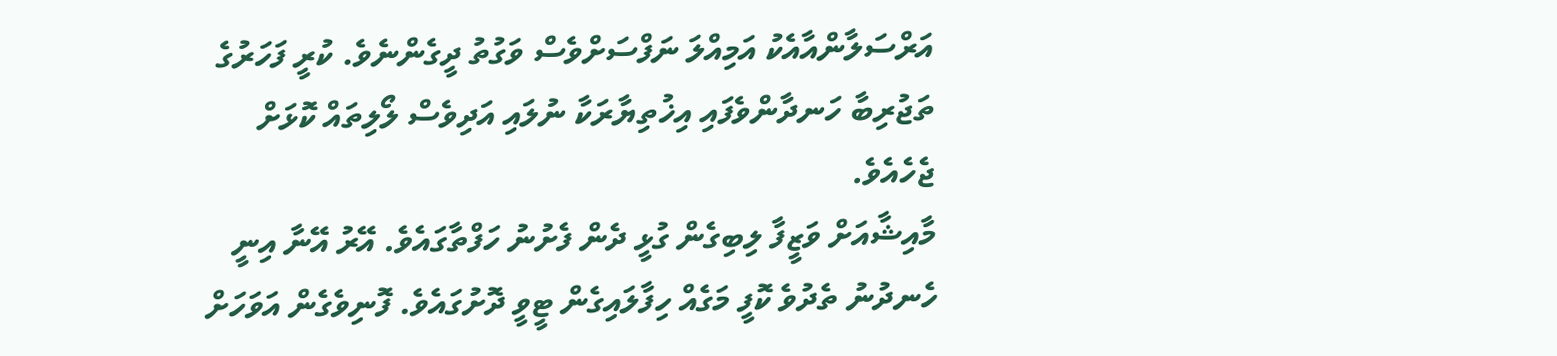އަރްސަލާންއާއެކު އަމިއްލަ ނަފްސަށްވެސް ވަގުތު ދީގެންނެވެ. ކުރީ ފަހަރުގެ ތަޖުރިބާ ހަނދާންވެފައި އިޚުތިޔާރަކާ ނުލައި އަދިވެސް ލޯލިތައް ކޮޅަށް ޖެހެއެވެ.
މާއިޝާއަށް ވަޒީފާ ލިބިގެން ގުޅީ ދެން ފެށުނު ހަފްތާގައެވެ. އޭރު އޭނާ އިނީ ހެނދުނު ތެދުވެ ކޮފީ މަގެއް ހިފާލައިގެން ޓީވީ ދޮށުގައެވެ. ފޮނިވެގެން އަވަހަށް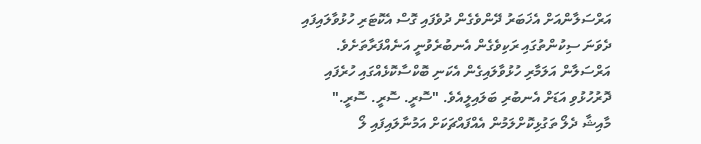އަރްސަލާންއަށް އެޚަބަރު ދޭންވެގެން ދުވެފައި ގޮސް އެކޮޓަރި ހުޅުވާލައިފައި ދެވަނަ ސިކުންތުގައި ރަކިވެގެން އެނބުރެވުނީ އަނެއްފަރާތަށެވެ. އަރްސަލާން އަލަމާރި ހުޅުވާލައިގެން އެކަނި ބޮކްސާކޮޅެއްގައި ހުރެފައި ދޮރުހުޅުވި އަޑަށް އެނބުރި ބަލައިލީއެވެ. "ސޮރީ. ސޮރީ. ސޮރީ." މާއިޝާ ދެލޯ ތަގުޅިކޮށްލަމުން އެއްފައްޗަކަށް އަމުނާލައިފައި ލޯ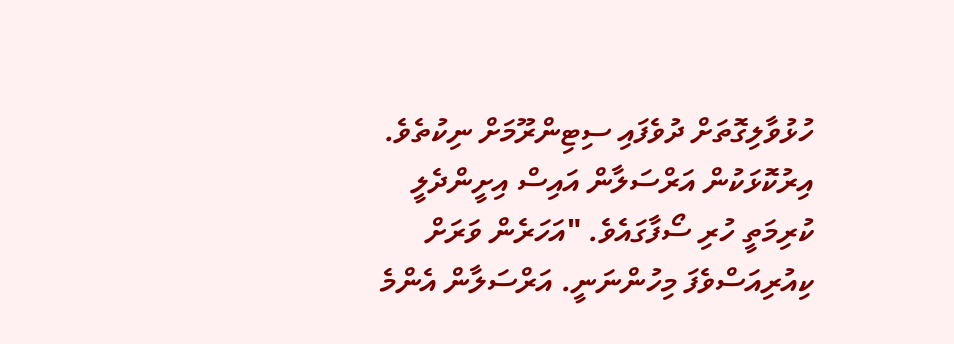ހުޅުވާލިގޮތަށް ދުވެފައި ސިޓިންރޫމަށް ނިކުތެވެ. އިރުކޮޅަކުން އަރްސަލާން އައިސް އިށީންދެލީ ކުރިމަތީ ހުރި ސޯފާގައެވެ. "އަހަރެން ވަރަށް ކިއުރިއަސްވެފަ މިހުންނަނީ. އަރްސަލާން އެންމެ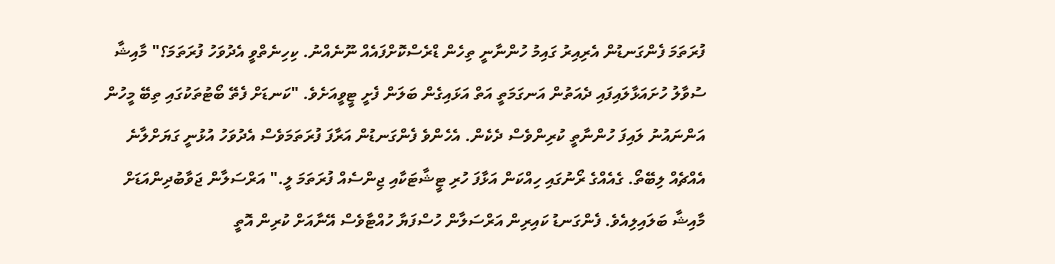ފުރަތަމަ ފެންގަނޑުން އެރިއިރު ގައިމު ހުންނާނީ ތިހެން ޑްރެސްކޮށްފައެއް ނޫނެއްނު. ކިހިނެތްވީ އެދުވަހު ފުރަތަމަ؟" މާއިޝާ ސުވާލު ހުށައަޅާލައިފައި ދެއަތުން އަނގަމަތީ އަތް އަޅައިގެން ބަލަން ފެށީ ޓީވީއަށެވެ. "ކަނޑަށް ފެތޭ ބޯޓުތަކުގައި ތިބޭ މީހުން އަންނައުނު ލައިފަ ހުންނާތީ ކުރިންވެސް ދެކެން. އެހެންވެ ފެންގަނޑުން އަރާފަ ފުރަތަމަވެސް އެދުވަހު އުޅުނީ ގަޔަށްލާނެ އެއްޗެއް ލިބޭތޯ. ގެއެއްގެ ރޯނުގައި ހިއްކަން އަޅާފަ ހުރި ޓީޝާޓަކާއި ޖިންސެއް ފުރަތަމަ ލީ." އަރްސަލާން ޖަވާބުދިންއަޑަށް މާއިޝާ ބަލައިލިއެވެ. ފެންގަނޑު ކައިރިން އަރްސަލާން ހުސްފަޔާ ހުއްޓާވެސް އޭނާއަށް ކުރިން އޮތީ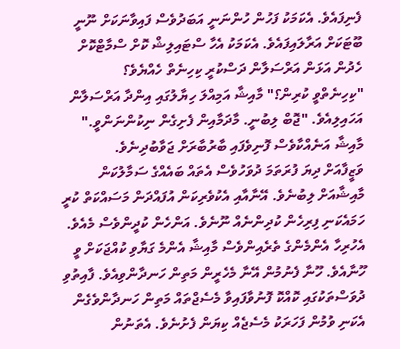ފެނިފައެވެ. އެކަމަކު ފަހުން ހުންނަނީ އަބަދުވެސް ފައިވާނަކަށް ނޫނީ ބޫޓަކަށް އަރާލައިފައެވެ. އެކަމަކު އެހާ ސްޓައިލިޝް ކޮށް ސްމާޓްކޮށް ހެދުން އަޅަން އަރްސަލާން ދަސްކުރީ ކިހިނެތް ހެއްޔެވެ؟
"ކިހިނެތްވީ ކުރިން؟" މާއިޝާ އަމިއްލަ ހިޔާލުގައި އިންދާ އަރްސަލާން އަހައިލިއެވެ. "ޖޮބް ލިބުނީ. މާދަމާއިން ފެށިގެން ނިކުންނަންވީ." މާއިޝާ އަނެއްކާވެސް ފޮނިވެފައި ބާރުބާރަށް ޖަވާބުދިނެވެ.
ވަޒީފާއަށް ދިޔަ ފުރަތަމަ ދުވަހުވެސް އެތައް ބައެއްގެ ސަމާލުކަން މާއިޝާއަށް ލިބުނެވެ. އޭނާއާއި އެކުވެރިކަން އުފައްދަން މަސައްކަތް ކުރީ ހަމައެކަނި ފިރިހެން ކުދިންނެއް ނޫނެވެ. އަންހެން ކުދީންވެސް މެއެވެ. އެހުރިހާ އެންމެންގެ ތެރެއިންވެސް މާއިޝާ އެންމެ ގަޔާވި ކުއްޖަކަށް ވީ ހޫނާއެވެ. ހޫނާ ފެނުމުން އޭނާ މެހެރީން މަތިން ހަނދާންވިއެވެ. ފާއިތުވި ދުވަސްތަކުގައި ކޮއްކޮ ފޮނުވާފައިވާ މެސެޖްތައް މަތިން ހަނދާންވެގެން އެކަނި ވުމުން ފަހަރަކު މެސެޖެއް ކިޔަން ފެށުނެވެ. އެތަނުން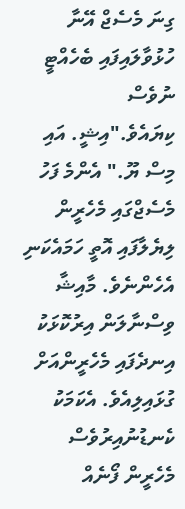ގިނަ މެސެޖް އޭނާ ހުޅުވާލައިފައި ބެހެއްޓީ ނުވެސް ކިޔައެވެ."އިޝީ. އައި މިސް ޔޫ." އެންމެ ފަހު މެސެޖްގައި މެހެރީން ލިޔެލާފައި އޮތީ ހަމައެކަނި އެހެންނެވެ. މާއިޝާ ވިސްނާލަން އިރުކޮޅަކު އިނދެފައި މެހެރީންއަށް ގުޅައިލިއެވެ. އެކަމަކު ކެނޑުނުއިރުވެސް މެހެރީން ފޯނެއް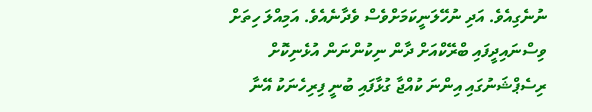ނުނެގިއެވެ. އަދި ނުހޭލަނީކަމަށްވެސް ވެދާނެއެވެ. އަމިއްލަ ހިތަށް ވިސްނައިދީފައި ބްރޭކްއަށް ދާން ނިކުންނަން އުޅެނިކޮށް ރިސެޕްޝަނުގައި އިންނަ ކުއްޖާ ގުޅާފައި ބުނީ ފިރިހެނަކު އޭނާ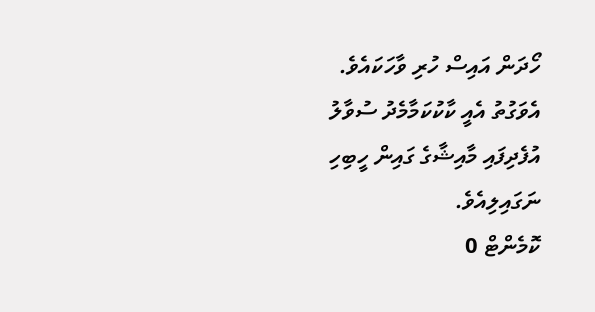ހޯދަން އައިސް ހުރި ވާހަކައެވެ. އެވަގުތު އެއީ ކާކުކަމާމެދު ސުވާލު އުފެދިފައި މާއިޝާގެ ގައިން ހީބިހި ނަގައިލިއެވެ.
ކޮމެންޓް 0